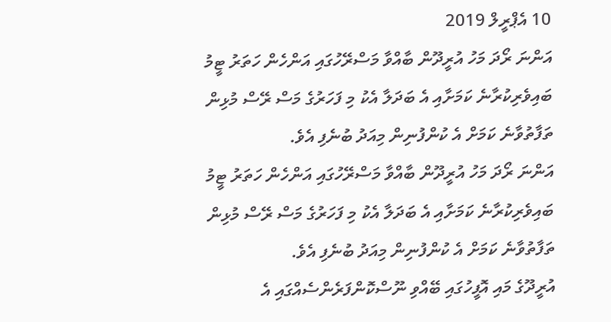10 އެޕްރީލް 2019
އަންނަ ރޯދަ މަހު އުރީދޫން ބާއްވާ މަސްރޭހުގައި އަންހެން ހަތަރު ޓީމު ބައިވެރިކުރާނެ ކަމަށާއި އެ ބަދަލާ އެކު މި ފަހަރުގެ މަސް ރޭސް މުޅިން ތަފާތުވާނެ ކަމަށް އެ ކުންފުނިން މިއަދު ބުނެފި އެވެ.
އަންނަ ރޯދަ މަހު އުރީދޫން ބާއްވާ މަސްރޭހުގައި އަންހެން ހަތަރު ޓީމު ބައިވެރިކުރާނެ ކަމަށާއި އެ ބަދަލާ އެކު މި ފަހަރުގެ މަސް ރޭސް މުޅިން ތަފާތުވާނެ ކަމަށް އެ ކުންފުނިން މިއަދު ބުނެފި އެވެ.
އުރީދޫގެ މައި އޮފީހުގައި ބޭއްވި ނޫސްކޮންފަރެންސެއްގައި އެ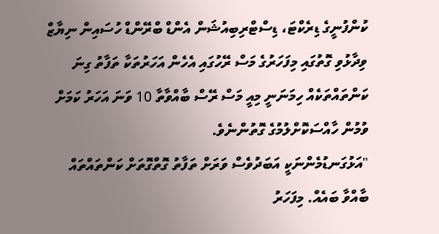ކުންފުނީގެ ޑިރެކްޓަ، ޑިސްޓްރިބިއުޝަން އެންޑް ބްރޭންޑް ހުސައިން ނިޔާޒް ވިދާޅުވި ގޮތުގައި މިފަހަރުގެ މަސް ރޭހުގައި އެހެން އަހަރުތަކާ ތަފާތު ގިނަ ކަންތައްތަކެއް ހިމަނަނީ މިއީ މަސް ރޭސް ބާއްވާތާ 10 ވަނަ އަހަރު ކަމަށް ވުމުން ހާއްސަކޮށްލުމުގެ ގޮތުންނެވެ.
"އަޅުގަނޑުމެންނަކީ އަބަދުވެސް ވަރަށް ތަފާތު ގޮތްގޮތަށް ކަންތައްތައް ބާއްވާ ބައެއް. މިފަހަރު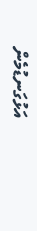އަޅުގަނޑުމެން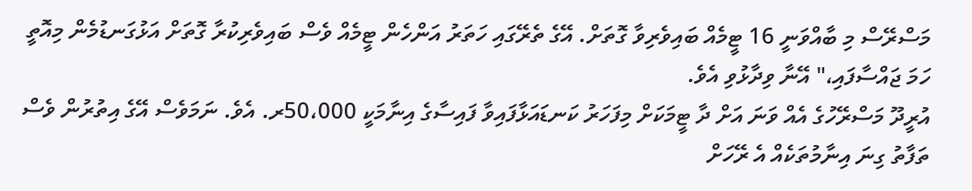މަސްރޭސް މި ބާއްވަނީ 16 ޓީމެއް ބައިވެރިވާ ގޮތަށް. އޭގެ ތެރޭގައި ހަތަރު އަންހެން ޓީމެއް ވެސް ބައިވެރިކުރާ ގޮތަށް އަޅުގަނޑުމެން މިއޮތީ ހަމަ ޖައްސާފައި،" އޭނާ ވިދާޅުވި އެވެ.
އުރީދޫ މަސްރޭހުގެ އެއް ވަނަ އަށް ދާ ޓީމަކަށް މިފަހަރު ކަނޑައަޅާފައިވާ ފައިސާގެ އިނާމަކީ 50،000ރ. އެވެ. ނަމަވެސް އޭގެ އިތުރުން ވެސް ތަފާތު ގިނަ އިނާމުތަކެއް އެ ރޭހަށް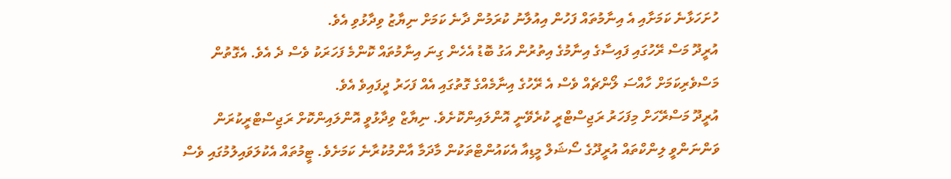ހުށަހަޅާނެ ކަމަށާއި އެ އިނާމުތައް ފަހުން އިއުލާނު ކުރަމުން ދާނެ ކަމަށް ނިޔާޒު ވިދާޅުވި އެވެ.
އުރީދޫ މަސް ރޭހުގައި ފައިސާގެ އިނާމުގެ އިތުރުން އަގު ބޮޑު އެހެން ގިނަ އިނާމުތައް ކޮންމެ ފަހަރަކު ވެސް ދެ އެވެ. އެގޮތުން މަސްވެރިކަމަށް ހާއްސަ ލޯންޗެއް ވެސް އެ ރޭހުގެ އިނާމެއްގެ ގޮތުގައި އެއް ފަހަރު ދީފައިވެ އެވެ.
އުރީދޫ މަސްރޭހަށް މިފަހަރު ރަޖިސްޓްރީ ކުރެވޭނީ އޮންލައިންކޮށެވެ. ނިޔާޒް ވިދާޅުވީ އޮންލައިންކޮށް ރަޖިސްޓްރީކުރަން ވަންނަންވީ ލިންކްތައް އުރީދޫގެ ސޯޝަލް މީޑިއާ އެކައުންޓްތަކުން މާދަމާ އާންމުކުރާނެ ކަމަށެވެ. ޓީމުތައް އެކުލަވައިލުމުގައި ވެސް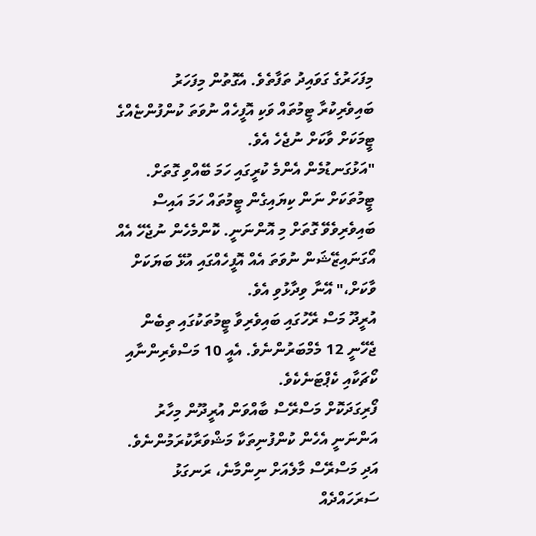މިފަހަރުގެ ގަވައިދު ތަފާތެވެ. އެގޮތުން މިފަހަރު ބައިވެރިކުރާ ޓީމުތައް ވަކި އޮފީހެއް ނުވަތަ ކުންފުންޏެއްގެ ޓީމަކަށް ވާކަށް ނުޖެހެ އެވެ.
"އަޅުގަނޑުމެން އެންމެ ކުރީގައި ހަމަ ބޭއްވި ގޮތަށް. ޓީމުތަކަށް ނަން ކިޔައިގެން ޓީމުތައް ހަމަ އައިސް ބައިވެރިވެވޭ ގޮތަށް މި އޮންނަނީ. ކޮންމެހެން ނުޖެހޭ އެއް އޯގަނައިޒޭޝަން ނުވަތަ އެއް އޮފީހެއްގައި އުޅޭ ބަޔަކަށް ވާކަށް،" އޭނާ ވިދާޅުވި އެވެ.
އުރީދޫ މަސް ރޭހުގައި ބައިވެރިވާ ޓީމުތަކުގައި ތިބެން ޖެހޭނީ 12 މެމްބަރުންނެވެ. އެއީ 10 މަސްވެރިންނާއި ކޯޗަކާއި ކެޕްޓަނެކެވެ.
ފޯރިގަދަކޮށް މަސްރޭސް ބާއްވަން އުރީދޫން މިހާރު އަންނަނީ އެހެން ކުންފުނިތަކާ މަޝްވަރާކުރަމުންނެވެ. އަދި މަސްރޭސް މާލެއަށް ނިންމާނެ، ރަނގަޅު ސަރަހައްދެއް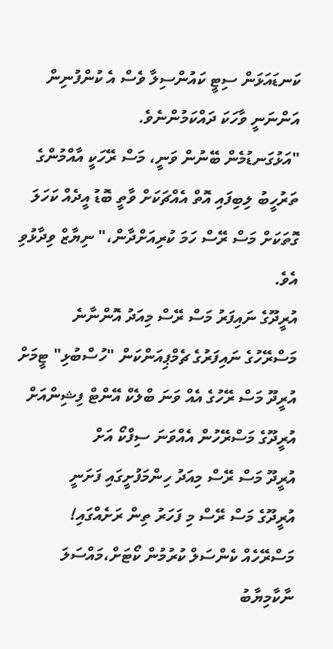ކަނޑައަޅަން ސިޓީ ކައުންސިލާ ވެސް އެ ކުންފުނިން އަންނަނީ ވާހަކަ ދައްކަމުންނެވެ.
"އަޅުގަނޑުމެން ބޭނުން ވަނީ، މަސް ރޭހަކީ އާއްމުންގެ ތަރުހީބު ލިބިފައި އޮތް އެއްޗަކަށް ވާތީ ބޮޑު އީދެއް ކަހަލަ ގޮތަކަށް މަސް ރޭސް ހަމަ ކުރިއަށްދާން،" ނިޔާޒް ވިދާޅުވި އެވެ.
އުރީދޫގެ ނައިފަރު މަސް ރޭސް މިއަދު އޮންނާނެ
މަސްރޭހުގެ ނައިފަރުގެ ޗެމްޕިއަންކަން "ހުސްބުޅި" ޓީމަށް
އުރީދޫ މަސް ރޭހުގެ އެއް ވަނަ ބްލެކް އޭންޓް ފިޝިންއަށް
އުރީދޫގެ މަސްރޭހުން އެއްވަނަ ސިފްކޯ އަށް
އުރީދޫ މަސް ރޭސް މިއަދު ހިންމަފުށީގައި ފަށަނީ
އުރީދޫގެ މަސް ރޭސް މި ފަހަރު ތިން ރަށެއްގައި!
މަސްރޭހެއް ކެންސަލް ކުރުމުން ކޯޓަށް،މައްސަލަ ނާކާމިޔާބު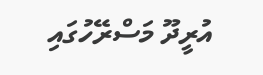އުރީދޫ މަސްރޭހުގައި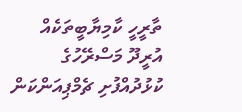ތާރީހީ ކާމިޔާބީތަކެއް
އުރީދޫ މަސްރޭހުގެ ކުޅުދުއްފުށި ޗެމްޕިއަންކަން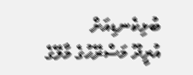ބުޅިކެނޑިއަށް
އުރީދޫ މަސްރޭހުގެ މާލޭގެ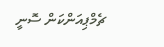ޗެމްޕިއަންކަން ސޮނީ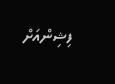ފިޝިންއަށް